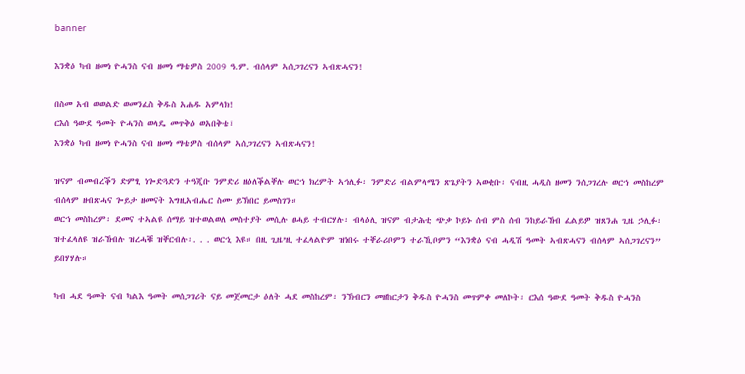banner

እንቋዕ ካብ ዘመነ ዮሓንስ ናብ ዘመነ ማቴዎስ 2009 ዓ.ም. ብሰላም ኣሰጋገረናን ኣብጽሓናን!

በስመ አብ ወወልድ ወመንፈስ ቅዱስ አሐዱ አምላክ!
ርእሰ ዓውደ ዓመት ዮሓንስ ወላዴ መጥቅዕ ወአበቅቴ፣
እንቋዕ ካብ ዘመነ ዮሓንስ ናብ ዘመነ ማቴዎስ ብሰላም ኣሰጋገረናን ኣብጽሓናን!

ዝናም ብመብረቕን ድምፂ ነጐድጓድን ተዓጂቡ ንምድሪ ዘዕለቕልቐሉ ወርኀ ክረምት ኣኅሊፉ፡ ንምድሪ ብልምላሜን ጽጌያትን ኣወቂቡ፡ ናብዚ ሓዲስ ዘመን ንሰጋገረሉ ወርኀ መስከረም ብሰላም ዘብጽሓና ጐይታ ዘመናት እግዚአብሔር ስሙ ይኽበር ይመስገን።
ወርኀ መስከረም፡ ደመና ተኣልዩ ሰማይ ዝተወልወለ መስተያት መሲሉ ፀሓይ ተብርሃሉ፡ ብላዕሊ ዝናም ብታሕቲ ጭቃ ኮይኑ ሰብ ምስ ሰብ ንከይራኸብ ፈልይዎ ዝጸንሐ ጊዜ ኃሊፉ፡ ዝተፈላለዩ ዝራኸብሉ ዝረሓቑ ዝቐርብሉ፡. . . ወርኂ እዩ። በዚ ጊዜ’ዚ ተፈላልዮም ዝነበሩ ተቐራሪቦምን ተራኺቦምን “እንቋዕ ናብ ሓዲሽ ዓመት ኣብጽሓናን ብሰላም ኣሰጋገረናን” ይበሃሃሉ።

ካብ ሓደ ዓመት ናብ ካልእ ዓመት መሰጋገሪት ናይ መጀመርታ ዕለት ሓደ መስከረም፡ ንኽብርን መዘከርታን ቅዱስ ዮሓንስ መጥምቀ መለኮት፡ ርእሰ ዓውደ ዓመት ቅዱስ ዮሓንስ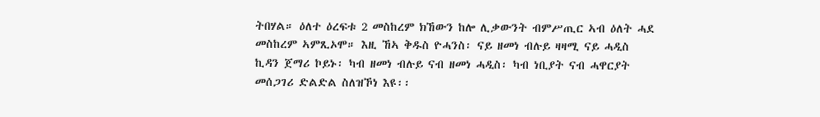ትበሃል። ዕለተ ዕረፍቱ 2 መስከረም ክኸውን ከሎ ሊቃውንት ብምሥጢር ኣብ ዕለት ሓደ መስከረም ኣምጺኦሞ። እዚ ኸኣ ቅዱስ ዮሓንስ፡ ናይ ዘመነ ብሉይ ዛዛሚ ናይ ሓዲስ ኪዳን ጀማሪ ኮይኑ፡ ካብ ዘመነ ብሉይ ናብ ዘመነ ሓዲስ፡ ካብ ነቢያት ናብ ሓዋርያት መሰጋገሪ ድልድል ስለዝኾነ እዩ፡፡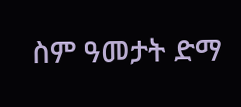ስም ዓመታት ድማ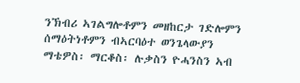ንኽብሪ ኣገልግሎቶምን መዘከርታ ገድሎምን ሰማዕትነቶምን ብኣርባዕተ ወንጌላውያን ማቴዎስ፡ ማርቆስ፡ ሉቃስን ዮሓንስን ኣብ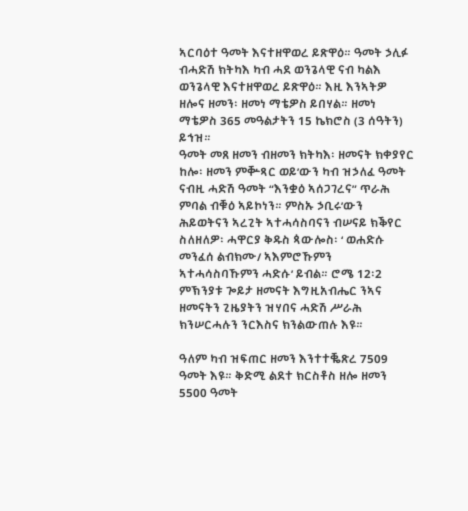ኣርባዕተ ዓመት እናተዘዋወረ ይጽዋዕ። ዓመት ኃሊፉ ብሓድሽ ክትካእ ካብ ሓደ ወንጌላዊ ናብ ካልእ ወንጌላዊ እናተዘዋወረ ይጽዋዕ። እዚ እንኣትዎ ዘሎና ዘመን፡ ዘመነ ማቴዎስ ይበሃል። ዘመነ ማቴዎስ 365 መዓልታትን 15 ኬክሮስ (3 ሰዓትን) ይኅዝ።
ዓመት መጸ ዘመን ብዘመን ክትካእ፡ ዘመናት ክቀያየር ከሎ፡ ዘመን ምቝጻር ወይ’ውን ካብ ዝኃለፈ ዓመት ናብዚ ሓድሽ ዓመት “እንቋዕ ኣሰጋገረና” ጥራሕ ምባል ብቑዕ ኣይኮነን። ምስኡ ኃቢሩ’ውን ሕይወትናን ኣረጊት ኣተሓሳስባናን ብሠናይ ክቕየር ስለዘለዎ፡ ሓዋርያ ቅዱስ ጳውሎስ፡ ‘ ወሐድሱ መንፈሰ ልብክሙ/ ኣእምሮኹምን ኣተሓሳስባኹምን ሓድሱ’ ይብል። ሮሜ 12፡2
ምኽንያቱ ጐይታ ዘመናት እግዚአብሔር ንኣና ዘመናትን ጊዜያትን ዝሃበና ሓድሽ ሥራሕ ክንሠርሓሉን ንርእስና ክንልውጠሉ እዩ።

ዓለም ካብ ዝፍጠር ዘመን እንተተቘጽረ 7509 ዓመት እዩ። ቅድሚ ልደተ ክርስቶስ ዘሎ ዘመን 5500 ዓመት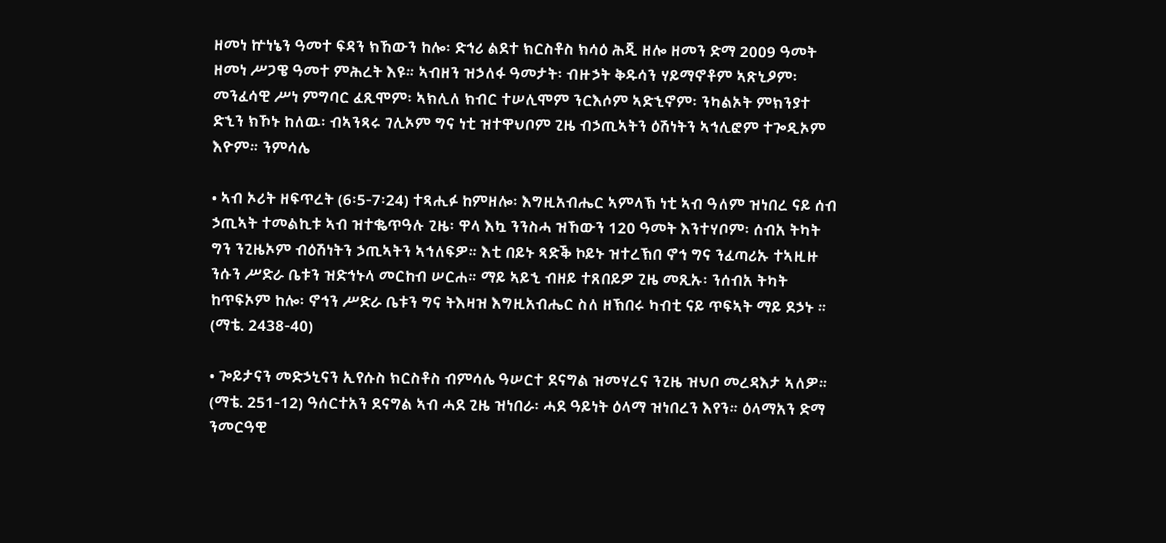ዘመነ ኵነኔን ዓመተ ፍዳን ክኸውን ከሎ፡ ድኅሪ ልደተ ክርስቶስ ክሳዕ ሕጂ ዘሎ ዘመን ድማ 2009 ዓመት ዘመነ ሥጋዌ ዓመተ ምሕረት እዩ። ኣብዘን ዝኃለፋ ዓመታት፡ ብዙኃት ቅዱሳን ሃይማኖቶም ኣጽኒዖም፡ መንፈሳዊ ሥነ ምግባር ፈጺሞም፡ ኣክሊለ ክብር ተሠሊሞም ንርእሶም ኣድኂኖም፡ ንካልኦት ምክንያተ ድኂን ክኾኑ ከለዉ፡ ብኣንጻሩ ገሊኦም ግና ነቲ ዝተዋህቦም ጊዜ ብኃጢኣትን ዕሽነትን ኣኅሊፎም ተጐዲኦም እዮም። ንምሳሌ

• ኣብ ኦሪት ዘፍጥረት (6፡5-7፡24) ተጻሒፉ ከምዘሎ፡ እግዚአብሔር ኣምላኽ ነቲ ኣብ ዓለም ዝነበረ ናይ ሰብ ኃጢኣት ተመልኪቱ ኣብ ዝተቈጥዓሉ ጊዜ፡ ዋላ እኳ ንንስሓ ዝኸውን 120 ዓመት እንተሃቦም፡ ሰብአ ትካት ግን ንጊዜኦም ብዕሽነትን ኃጢኣትን ኣኅለፍዎ። እቲ በይኑ ጻድቕ ኮይኑ ዝተረኽበ ኖኅ ግና ንፈጣሪኡ ተኣዚዙ ንሱን ሥድራ ቤቱን ዝድኅኑላ መርከብ ሠርሐ። ማይ ኣይኂ ብዘይ ተጸበይዎ ጊዜ መጺኡ፡ ንሰብአ ትካት ከጥፍኦም ከሎ፡ ኖኅን ሥድራ ቤቱን ግና ትእዛዝ እግዚአብሔር ስለ ዘኽበሩ ካብቲ ናይ ጥፍኣት ማይ ደኃኑ ። (ማቴ. 2438-40)

• ጐይታናን መድኃኒናን ኢየሱስ ክርስቶስ ብምሳሌ ዓሠርተ ደናግል ዝመሃረና ንጊዜ ዝህቦ መረዳእታ ኣለዎ። (ማቴ. 251-12) ዓሰርተአን ደናግል ኣብ ሓደ ጊዜ ዝነበራ፡ ሓደ ዓይነት ዕላማ ዝነበረን እየን። ዕላማአን ድማ ንመርዓዊ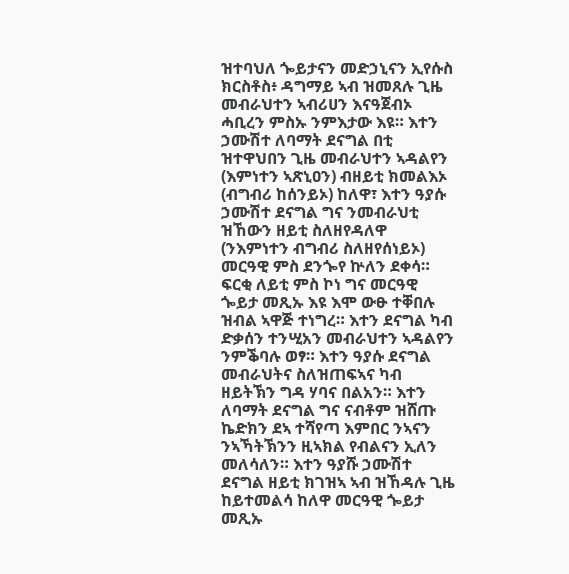ዝተባህለ ጐይታናን መድኃኒናን ኢየሱስ ክርስቶስ፥ ዳግማይ ኣብ ዝመጸሉ ጊዜ መብራህተን ኣብሪሀን እናዓጀብኦ ሓቢረን ምስኡ ንምእታው እዩ። እተን ኃሙሽተ ለባማት ደናግል በቲ ዝተዋህበን ጊዜ መብራህተን ኣዳልየን (እምነተን ኣጽኒዐን) ብዘይቲ ክመልእኦ (ብግብሪ ከሰንይኦ) ከለዋ፣ እተን ዓያሱ ኃሙሽተ ደናግል ግና ንመብራህቲ ዝኸውን ዘይቲ ስለዘየዳለዋ (ንእምነተን ብግብሪ ስለዘየሰነይኦ) መርዓዊ ምስ ደንጐየ ኵለን ደቀሳ። ፍርቂ ለይቲ ምስ ኮነ ግና መርዓዊ ጐይታ መጺኡ እዩ እሞ ውፁ ተቐበሉ ዝብል ኣዋጅ ተነግረ። እተን ደናግል ካብ ድቃሰን ተንሢአን መብራህተን ኣዳልየን ንምቕባሉ ወፃ። እተን ዓያሱ ደናግል መብራህትና ስለዝጠፍኣና ካብ ዘይትኽን ግዳ ሃባና በልአን። እተን ለባማት ደናግል ግና ናብቶም ዝሸጡ ኬድክን ደኣ ተሻየጣ እምበር ንኣናን ንኣኻትኽንን ዚኣክል የብልናን ኢለን መለሳለን። እተን ዓያሹ ኃሙሽተ ደናግል ዘይቲ ክገዝኣ ኣብ ዝኸዳሉ ጊዜ ከይተመልሳ ከለዋ መርዓዊ ጐይታ መጺኡ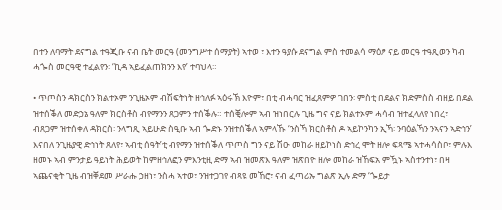በተን ለባማት ደናግል ተዓጂቡ ናብ ቤት መርዓ (መንግሥተ ሰማያት) ኣተወ ፣ እተን ዓያሱ ደናግል ምስ ተመልሳ ማዕፆ ናይ መርዓ ተዓጺወን ካብ ሓጐስ መርዓዊ ተፈልየን፡ ‘ኪዳ ኣይፈልጠክንን እየ’ ተባህላ።

• ጥጦስን ዳክርስን ክልተኦም ንጊዜኦም ብሽፍትነት ዘኅለፉ ኣዕሩኽ እዮም፣ በቲ ብሓባር ዝፈጸምዎ ገበን፡ ምስቲ በደልና ክድምስስ ብዘይ በደል ዝተሰቕለ መድኃኔ ዓለም ክርስቶስ ብየማንን ጸጋምን ተሰቕሉ። ተሰቒሎም ኣብ ዝነበርሉ ጊዜ ግና ናይ ክልተኦም ሓሳብ ዝተፈላለየ ነበረ፣ ብጸጋም ዝተሰቀለ ዳክርስ፡ ንላግጺ ኣይሁድ ስዒቡ ኣብ ጐድኑ ንዝተሰቕለ ኣምላኹ ‘ንስኻ ክርስቶስ ዶ ኣይኮንካን ኢኻ፡ ንባዕልኻን ንኣናን ኣድኅን’ እናበለ ንጊዜያዊ ድኅነት ጸለየ፣ ኣብቲ ሰዓት’ቲ ብየማን ዝተሰቕለ ጥጦስ ግን ናይ ሽዑ መከራ ዘይኮነስ ድኅረ ሞት ዘሎ ፍጻሜ ኣተሓሳስቦ፣ ምሉእ ዘመኑ ኣብ ምንታይ ዓይነት ሕይወት ከምዘኅለፎን ምእንቲዚ ድማ ኣብ ዝመጽእ ዓለም ዝጽበዮ ዘሎ መከራ ዝኸፍአ ምዃኑ ኣስተንተነ፣ በዛ ኣጨናቂት ጊዜ ብዝቐደመ ሥራሑ ኃዘነ፣ ንስሓ ኣተወ፣ ንዝተጋገየ ብጻዩ መኸሮ፣ ናብ ፈጣሪኡ ግልጽ ኢሉ ድማ ‘ጐይታ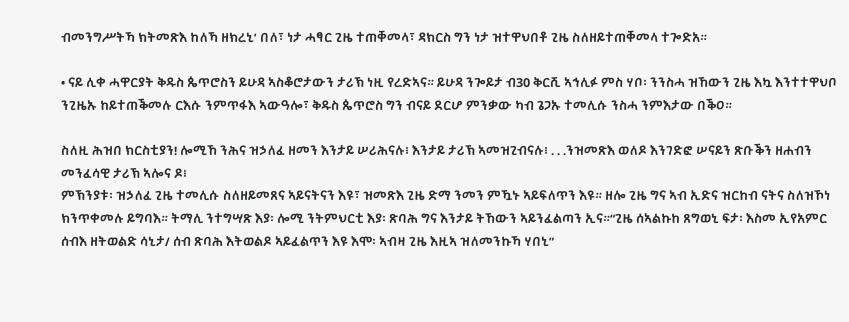ብመንግሥትኻ ክትመጽእ ከለኻ ዘክረኒ’ በለ፣ ነታ ሓፃር ጊዜ ተጠቐመላ፣ ዳክርስ ግን ነታ ዝተዋህበቶ ጊዜ ስለዘይተጠቐመላ ተጐድአ።

• ናይ ሊቀ ሓዋርያት ቅዱስ ጴጥሮስን ይሁዳ ኣስቆሮታውን ታሪኽ ነዚ የረድኣና። ይሁዳ ንጐይታ ብ30 ቅርሺ ኣኅሊፉ ምስ ሃቦ፡ ንንስሓ ዝኸውን ጊዜ እኳ እንተተዋህቦ ንጊዜኡ ከይተጠቕመሉ ርእሱ ንምጥፋእ ኣውዓሎ፣ ቅዱስ ጴጥሮስ ግን ብናይ ደርሆ ምንቃው ካብ ጌጋኡ ተመሊሱ ንስሓ ንምእታው በቕዐ።

ስለዚ ሕዝበ ክርስቲያን! ሎሚኸ ንሕና ዝኃለፈ ዘመን እንታይ ሠሪሕናሉ፧ እንታይ ታሪኽ ኣመዝጊብናሉ፧ . . .ንዝመጽእ ወለዶ እንገድፎ ሠናይን ጽቡቕን ዘሐብን መንፈሳዊ ታሪኽ ኣሎና ዶ፧
ምኽንያቱ፡ ዝኃለፈ ጊዜ ተመሊሱ ስለዘይመጸና ኣይናትናን እዩ፣ ዝመጽእ ጊዜ ድማ ንመን ምዃኑ ኣይፍለጥን እዩ። ዘሎ ጊዜ ግና ኣብ ኢድና ዝርከብ ናትና ስለዝኾነ ክንጥቀመሉ ይግባእ። ትማሊ ንተግሣጽ እያ፡ ሎሚ ንትምህርቲ እያ፡ ጽባሕ ግና እንታይ ትኸውን ኣይንፈልጣን ኢና።“ጊዜ ሰኣልኩከ ጸግወኒ ፍታ፡ እስመ ኢየአምር ሰብእ ዘትወልድ ሳኒታ/ ሰብ ጽባሕ እትወልዶ ኣይፈልጥን እዩ እሞ፡ ኣብዛ ጊዜ እዚኣ ዝለመንኩኻ ሃበኒ”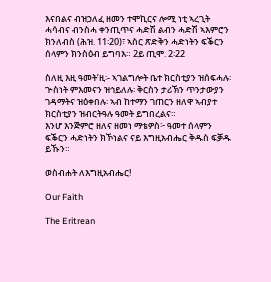እናበልና ብዝኃለፈ ዘመን ተሞኪርና ሎሚ ነቲ ኣረጊት ሓሳብና ብንስሓ ቀንጢጥና ሓድሽ ልብን ሓድሽ ኣእምሮን ክንለብስ (ሕዝ. 11፡20)፣ ኣስር ጽድቅን ሓድነትን ፍቕርን ሰላምን ክንስዕብ ይግባእ። 2ይ ጢሞ. 2፡22

ስለዚ እዚ ዓመት’ዚ፡- ኣገልግሎት ቤተ ክርስቲያን ዝሰፍሓሉ፡ ጕስነት ምእመናን ዝኅይለሉ፡ ቅርስን ታሪኽን ጥንታውያን ገዳማትና ዝዕቀበሉ፡ ኣብ ከተማን ገጠርን ዘለዋ ኣብያተ ክርስቲያን ዝብርትዓሉ ዓመት ይግበረልና።
እንሆ እንጅምሮ ዘለና ዘመነ ማቴዎስ፦ ዓመተ ሰላምን ፍቕርን ሓድነትን ክኾነልና ናይ እግዚአብሔር ቅዱስ ፍቓዱ ይኹን።

ወስብሐት ለእግዚአብሔር!

Our Faith

The Eritrean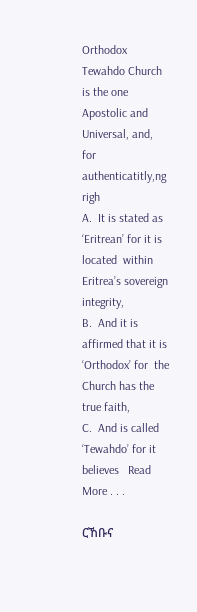Orthodox Tewahdo Church is the one Apostolic and Universal, and, for authenticatitly,ng righ
A.  It is stated as ‘Eritrean’ for it is located  within Eritrea’s sovereign integrity,
B.  And it is affirmed that it is ‘Orthodox’ for  the Church has the true faith,
C.  And is called ‘Tewahdo’ for it believes   Read More . . .

ርኸቡና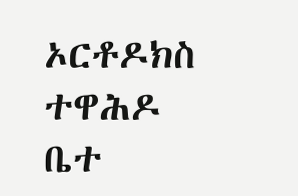ኦርቶዶክስ ተዋሕዶ ቤተ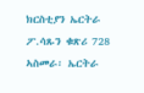ክርስቲያን ኤርትራ
ፖ.ሳጹን ቁጽሪ 728
ኣስመራ፡ ኤርትራ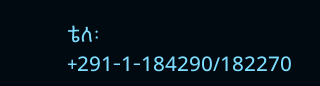ቴለ፡ +291-1-184290/182270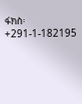ፋክስ፡ +291-1-182195